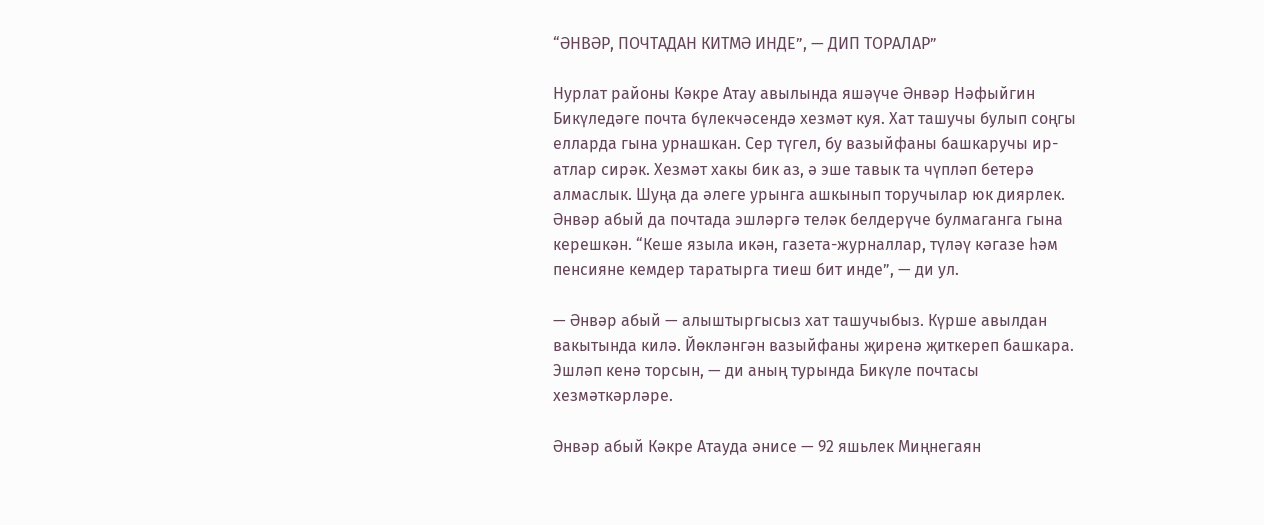“ӘНВӘР, ПОЧТАДАН КИТМӘ ИНДЕ”, — ДИП ТОРАЛАР”

Нурлат районы Кәкре Атау авылында яшәүче Әнвәр Нәфыйгин Бикүледәге почта бүлекчәсендә хезмәт куя. Хат ташучы булып соңгы елларда гына урнашкан. Сер түгел, бу вазыйфаны башкаручы ир-атлар сирәк. Хезмәт хакы бик аз, ә эше тавык та чүпләп бетерә алмаслык. Шуңа да әлеге урынга ашкынып торучылар юк диярлек. Әнвәр абый да почтада эшләргә теләк белдерүче булмаганга гына керешкән. “Кеше языла икән, газета-журналлар, түләү кәгазе һәм пенсияне кемдер таратырга тиеш бит инде”, — ди ул.

— Әнвәр абый — алыштыргысыз хат ташучыбыз. Күрше авылдан вакытында килә. Йөкләнгән вазыйфаны җиренә җиткереп башкара. Эшләп кенә торсын, — ди аның турында Бикүле почтасы хезмәткәрләре.

Әнвәр абый Кәкре Атауда әнисе — 92 яшьлек Миңнегаян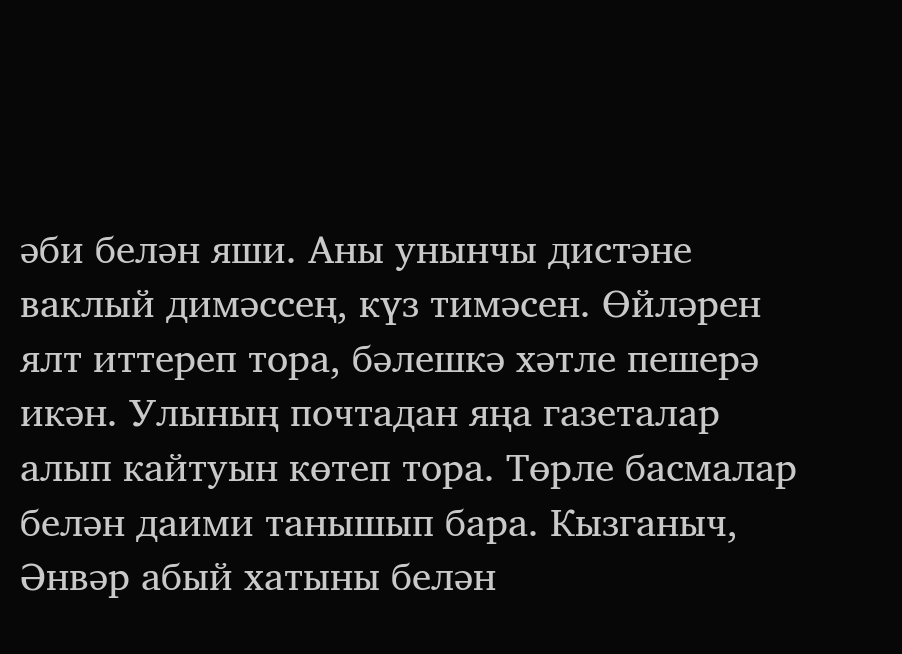әби белән яши. Аны унынчы дистәне ваклый димәссең, күз тимәсен. Өйләрен ялт иттереп тора, бәлешкә хәтле пешерә икән. Улының почтадан яңа газеталар алып кайтуын көтеп тора. Төрле басмалар белән даими танышып бара. Кызганыч, Әнвәр абый хатыны белән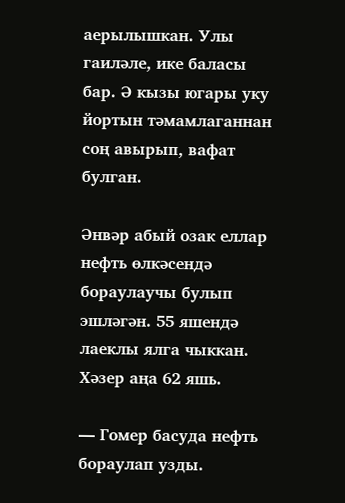аерылышкан. Улы гаиләле, ике баласы бар. Ә кызы югары уку йортын тәмамлаганнан соң авырып, вафат булган.

Әнвәр абый озак еллар нефть өлкәсендә бораулаучы булып эшләгән. 55 яшендә лаеклы ялга чыккан. Хәзер аңа 62 яшь.

— Гомер басуда нефть бораулап узды.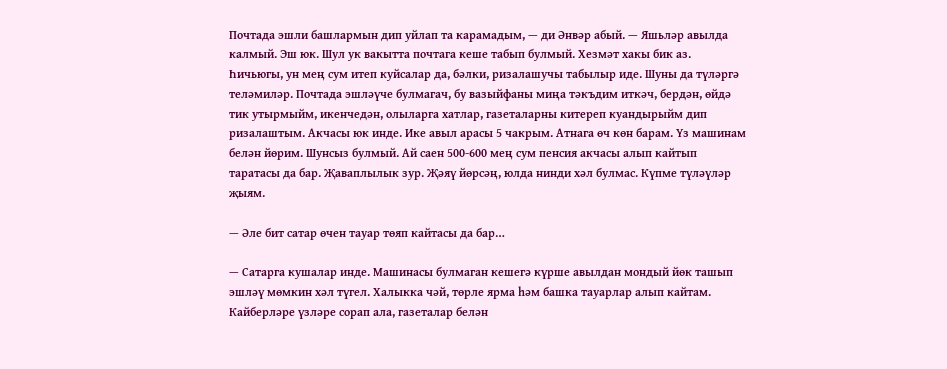Почтада эшли башлармын дип уйлап та карамадым, — ди Әнвәр абый. — Яшьләр авылда калмый. Эш юк. Шул ук вакытта почтага кеше табып булмый. Хезмәт хакы бик аз. Һичьюгы, ун мең сум итеп куйсалар да, бәлки, ризалашучы табылыр иде. Шуны да түләргә теләмиләр. Почтада эшләүче булмагач, бу вазыйфаны миңа тәкъдим иткәч, бердән, өйдә тик утырмыйм, икенчедән, олыларга хатлар, газеталарны китереп куандырыйм дип ризалаштым. Акчасы юк инде. Ике авыл арасы 5 чакрым. Атнага өч көн барам. Үз машинам белән йөрим. Шунсыз булмый. Ай саен 500-600 мең сум пенсия акчасы алып кайтып таратасы да бар. Җаваплылык зур. Җәяү йөрсәң, юлда нинди хәл булмас. Күпме түләүләр җыям.

— Әле бит сатар өчен тауар төяп кайтасы да бар…

— Сатарга кушалар инде. Машинасы булмаган кешегә күрше авылдан мондый йөк ташып эшләү мөмкин хәл түгел. Халыкка чәй, төрле ярма һәм башка тауарлар алып кайтам. Кайберләре үзләре сорап ала, газеталар белән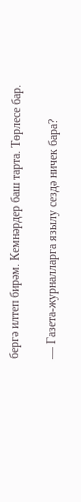бергә илтеп бирәм. Кемнәрдер баш тарта. Төрлесе бар.

— Газета-журналларга язылу сездә ничек бара?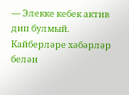— Элекке кебек актив дип булмый. Кайберләре хәбәрләр белән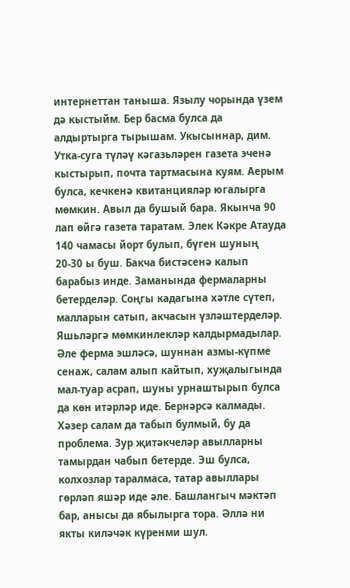интернеттан таныша. Язылу чорында үзем дә кыстыйм. Бер басма булса да алдыртырга тырышам. Укысыннар, дим. Утка-суга түләү кәгазьләрен газета эченә кыстырып, почта тартмасына куям. Аерым булса, кечкенә квитанцияләр югалырга мөмкин. Авыл да бушый бара. Якынча 90 лап өйгә газета таратам. Элек Кәкре Атауда 140 чамасы йорт булып, бүген шуның 20-30 ы буш. Бакча бистәсенә калып барабыз инде. Заманында фермаларны бетерделәр. Соңгы кадагына хәтле сүтеп, малларын сатып, акчасын үзләштерделәр. Яшьләргә мөмкинлекләр калдырмадылар. Әле ферма эшләсә, шуннан азмы-күпме сенаж, салам алып кайтып, хуҗалыгында мал-туар асрап, шуны урнаштырып булса да көн итәрләр иде. Бернәрсә калмады. Хәзер салам да табып булмый, бу да проблема. Зур җитәкчеләр авылларны тамырдан чабып бетерде. Эш булса, колхозлар таралмаса, татар авыллары гөрләп яшәр иде әле. Башлангыч мәктәп бар, анысы да ябылырга тора. Әллә ни якты киләчәк күренми шул.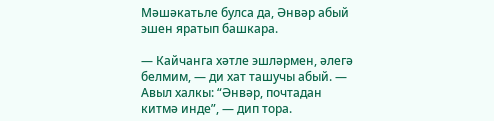Мәшәкатьле булса да, Әнвәр абый эшен яратып башкара.

— Кайчанга хәтле эшләрмен, әлегә белмим, — ди хат ташучы абый. — Авыл халкы: “Әнвәр, почтадан китмә инде”, — дип тора.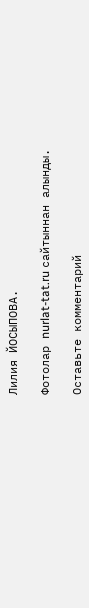Лилия ЙОСЫПОВА.

Фотолар nurlat-tat.ru сайтыннан алынды.

Оставьте комментарий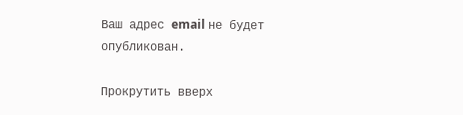Ваш адрес email не будет опубликован.

Прокрутить вверх